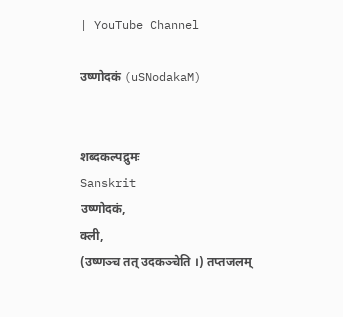| YouTube Channel

उष्णोदकं (uSNodakaM)


शब्दकल्पद्रुमः
Sanskrit
उष्णोदकं,
क्ली,
(उष्णञ्च तत् उदकञ्चेति ।) तप्तजलम्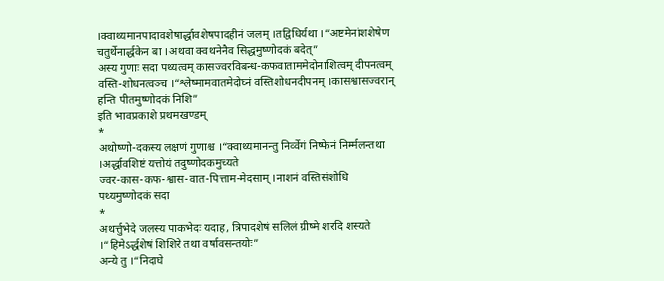।क्वाथ्यमानपादावशेषार्द्धावशेषपादहीनं जलम् ।तद्विधिर्यथा ।“अष्टमेनांशशेषेण चतुर्थेनार्द्धकेन बा ।अथवा क्वथनेनैव सिद्धमुष्णोदकं बदेत्”
अस्य गुणाः सदा पथ्यत्वम् कासज्वरविबन्ध-कफवाताममेदोनाशित्वम् दीपनत्वम् वस्ति-शोधनत्वञ्च ।“श्लेष्मामवातमेदोघ्नं वस्तिशोधनदीपनम् ।कासश्वासज्वरान् हन्ति पीतमुष्णोदकं निशि”
इति भावप्रकाशे प्रथमखण्डम्
*
अथोष्णो-दकस्य लक्षणं गुणाश्च ।“क्वाथ्यमानन्तु निर्व्वेगं निष्फेनं निर्म्मलन्तथा ।अर्द्धावशिष्टं यत्तोयं तदुष्णोदकमुच्यते
ज्वर-कास-कफ-श्वास-वात-पित्ताम-मेदसाम् ।नाशनं वस्तिसंशोधि पथ्यमुष्णोदकं सदा
*
अथर्त्तुभेदे जलस्य पाकभेदः यदाह, त्रिपादशेषं सलिलं ग्रीष्मे शरदि शस्यते ।“हिमेऽर्द्धशेषं शिशिरे तथा वर्षावसन्तयोः”
अन्ये तु ।“निदाघे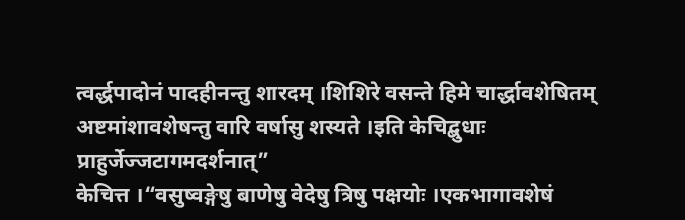त्वर्द्धपादोनं पादहीनन्तु शारदम् ।शिशिरे वसन्ते हिमे चार्द्धावशेषितम्
अष्टमांशावशेषन्तु वारि वर्षासु शस्यते ।इति केचिद्बुधाः प्राहुर्जेज्जटागमदर्शनात्”
केचित्त ।“वसुष्वङ्गेषु बाणेषु वेदेषु त्रिषु पक्षयोः ।एकभागावशेषं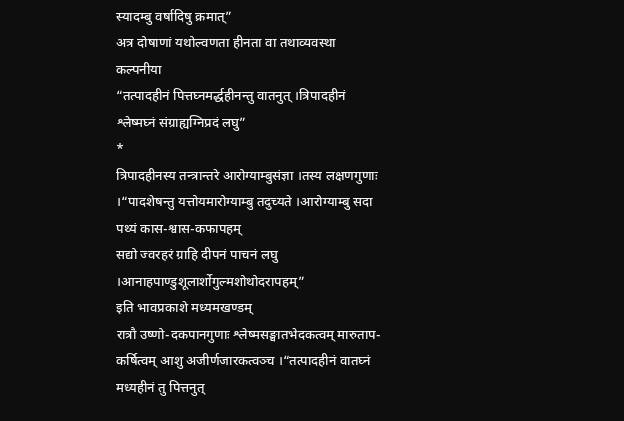स्यादम्बु वर्षादिषु क्रमात्”
अत्र दोषाणां यथोल्वणता हीनता वा तथाव्यवस्था कल्पनीया
“तत्पादहीनं पित्तघ्नमर्द्धहीनन्तु वातनुत् ।त्रिपादहीनं श्लेष्मघ्नं संग्राह्यग्निप्रदं लघु”
*
त्रिपादहीनस्य तन्त्रान्तरे आरोग्याम्बुसंज्ञा ।तस्य लक्षणगुणाः ।“पादशेषन्तु यत्तोयमारोग्याम्बु तदुच्यते ।आरोग्याम्बु सदा पथ्यं कास-श्वास-कफापहम्
सद्यो ज्वरहरं ग्राहि दीपनं पाचनं लघु ।आनाहपाण्डुशूलार्शोगुल्मशोथोदरापहम्”
इति भावप्रकाशे मध्यमखण्डम्
रात्रौ उष्णो-दकपानगुणाः श्लेष्मसङ्घातभेदकत्वम् मारुताप-कर्षित्वम् आशु अजीर्णजारकत्वञ्च ।“तत्पादहीनं वातघ्नं मध्यहीनं तु पित्तनुत्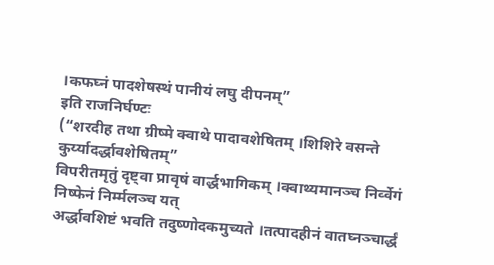।कफघ्नं पादशेषस्थं पानीयं लघु दीपनम्”
इति राजनिर्घण्टः
(“शरदीह तथा ग्रीष्मे क्वाथे पादावशेषितम् ।शिशिरे वसन्ते कुर्य्यादर्द्धावशेषितम्”
विपरीतमृतुं दृष्ट्वा प्रावृषं वार्द्धभागिकम् ।क्वाथ्यमानञ्च निर्व्वेगं निष्फेनं निर्म्मलञ्च यत्
अर्द्धावशिष्टं भवति तदुष्णोदकमुच्यते ।तत्पादहीनं वातघ्नञ्चार्द्धं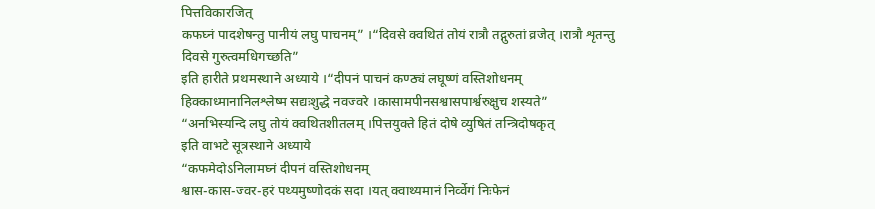पित्तविकारजित्
कफघ्नं पादशेषन्तु पानीयं लघु पाचनम्” ।“दिवसे क्वथितं तोयं रात्रौ तद्गुरुतां व्रजेत् ।रात्रौ शृतन्तु दिवसे गुरुत्वमधिगच्छति”
इति हारीते प्रथमस्थाने अध्याये ।“दीपनं पाचनं कण्ठ्यं लघूष्णं वस्तिशोधनम्
हिक्काध्मानानिलश्लेष्म सद्यःशुद्धे नवज्वरे ।कासामपीनसश्वासपार्श्वरुक्षुच शस्यते”
“अनभिस्यन्दि लघु तोयं क्वथितशीतलम् ।पित्तयुक्ते हितं दोषे व्युषितं तन्त्रिदोषकृत्
इति वाभटे सूत्रस्थाने अध्याये
“कफमेदोऽनिलामघ्नं दीपनं वस्तिशोधनम्
श्वास-कास-ज्वर-हरं पथ्यमुष्णोदकं सदा ।यत् क्वाथ्यमानं निर्व्वेगं निःफेनं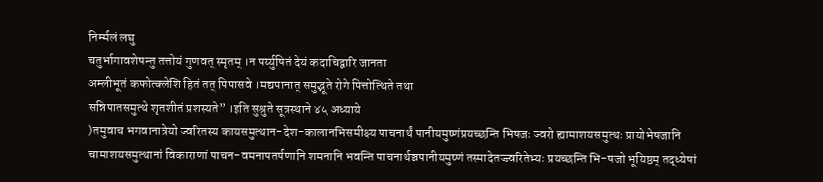निर्म्मलं लघु
चतुर्भागावशेषन्तु तत्तोयं गुणवत् स्मृतम् ।न पर्य्युषितं देयं कदाचिद्वारि जानता
अम्लीभूतं कफोत्क्लेशि हितं तत् पिपासवे ।मद्यपानात् समुद्भूते रोगे पित्तोत्थिते तथा
सन्निपातसमुत्थे शृतशीतं प्रशस्यते” ।इति सुश्रुते सूत्रस्थाने ४५ अध्याये
)तमुवाच भगवानात्रेयो ज्वरितस्य कायसमुत्थान-देश-कालानभिसमीक्ष्य पाचनार्थं पानीयमुष्णंप्रयच्छन्ति भिषजः ज्वरो ह्यामाशयसमुत्थः प्रायोभेषजानि चामाशयसमुत्थानां विकाराणां पाचन-वमनापतर्पणानि शमनानि भवन्ति पाचनार्थञ्चपानीयमुष्णं तस्मादेतज्ज्वरितेभ्यः प्रयच्छन्ति भि-षजो भूयिष्ठम् तद्ध्येषां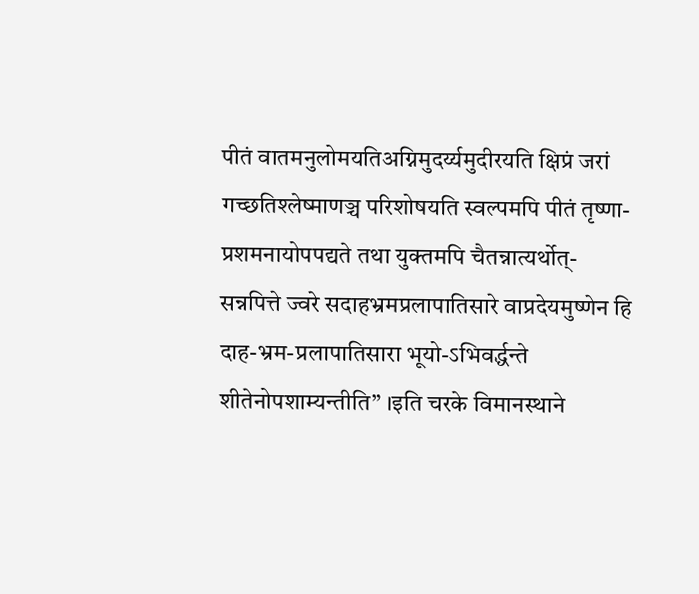पीतं वातमनुलोमयतिअग्निमुदर्य्यमुदीरयति क्षिप्रं जरां गच्छतिश्लेष्माणञ्च परिशोषयति स्वल्पमपि पीतं तृष्णा-प्रशमनायोपपद्यते तथा युक्तमपि चैतन्नात्यर्थोत्-सन्नपित्ते ज्वरे सदाहभ्रमप्रलापातिसारे वाप्रदेयमुष्णेन हि दाह-भ्रम-प्रलापातिसारा भूयो-ऽभिवर्द्धन्ते शीतेनोपशाम्यन्तीति” ।इति चरके विमानस्थाने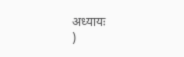अध्यायः
)